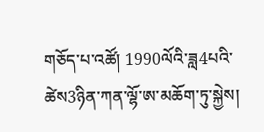གཅོད་པ་འཚོ། 1990ལོའི་ཟླ4པའི་ཚེས3ཉིན་ཀན་ལྷོ་ཨ་མཆོག་ཏུ་སྐྱེས།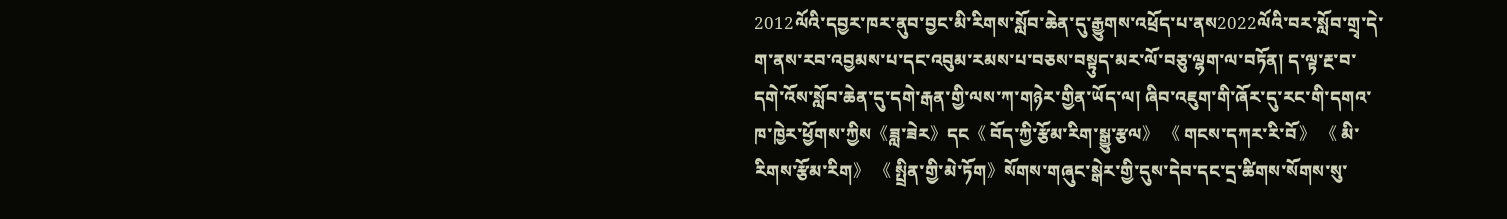2012ལོའི་དབྱར་ཁར་ནུབ་བྱང་མི་རིགས་སློབ་ཆེན་དུ་རྒྱུགས་འཕྲོད་པ་ནས2022ལོའི་བར་སློབ་གྲྭ་དེ་ག་ནས་རབ་འབྱམས་པ་དང་འབུམ་རམས་པ་བཅས་བསྟུད་མར་ལོ་བཅུ་ལྷག་ལ་བཏོན། ད་ལྟ་རྔ་བ་དགེ་འོས་སློབ་ཆེན་དུ་དགེ་རྒན་གྱི་ལས་ཀ་གཉེར་གྱིན་ཡོད་ལ། ཞིབ་འཇུག་གི་ཞོར་དུ་རང་གི་དགའ་ཁ་ཁྱེར་ཕྱོགས་ཀྱིས《ཟླ་ཟེར》དང《 བོད་ཀྱི་རྩོམ་རིག་སྒྱུ་རྩལ》 《 གངས་དཀར་རི་བོ》 《 མི་རིགས་རྩོམ་རིག》 《 སྤྲིན་གྱི་མེ་ཏོག》སོགས་གཞུང་སྒེར་གྱི་དུས་དེབ་དང་དྲ་ཚིགས་སོགས་སུ་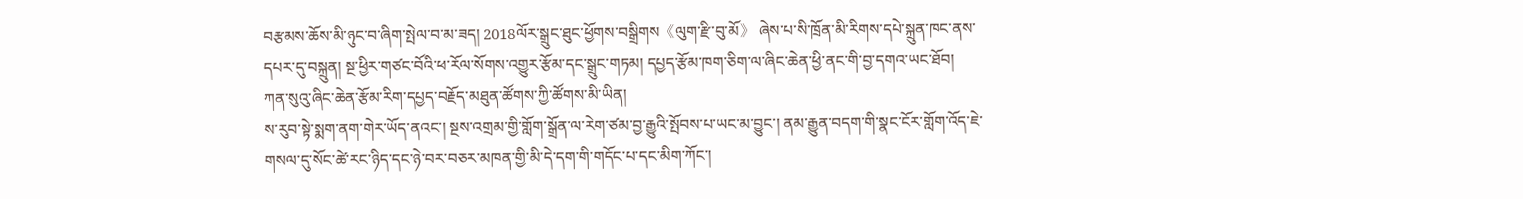བརྩམས་ཆོས་མི་ཉུང་བ་ཞིག་སྤེལ་བ་མ་ཟད། 2018ལོར་སྒྲུང་ཐུང་ཕྱོགས་བསྒྲིགས《ལུག་རྫི་བུ་མོ》 ཞེས་པ་སི་ཁྲོན་མི་རིགས་དཔེ་སྐྲུན་ཁང་ནས་དཔར་དུ་བསྐྲུན། སྔ་ཕྱིར་གཙང་བོའི་ཕ་རོལ་སོགས་འགྱུར་རྩོམ་དང་སྒྲུང་གཏམ། དཔྱད་རྩོམ་ཁག་ཅིག་ལ་ཞིང་ཆེན་ཕྱི་ནང་གི་བྱ་དགའ་ཡང་ཐོབ། ཀན་སུའུ་ཞིང་ཆེན་རྩོམ་རིག་དཔྱད་བརྗོད་མཐུན་ཚོགས་ཀྱི་ཚོགས་མི་ཡིན།
ས་རུབ་སྟེ་སྨག་ནག་གེར་ཡོད་ནའང་། སྔས་འགྲམ་གྱི་གློག་སྒྲོན་ལ་རེག་ཙམ་བྱ་རྒྱུའི་སྤོབས་པ་ཡང་མ་བྱུང་། ནམ་རྒྱུན་བདག་གི་སྣང་ངོར་གློག་འོད་ཇེ་གསལ་དུ་སོང་ཚེ་རང་ཉིད་དང་ཉེ་བར་བཅར་མཁན་གྱི་མི་དེ་དག་གི་གདོང་པ་དང་མིག་ཀོང་།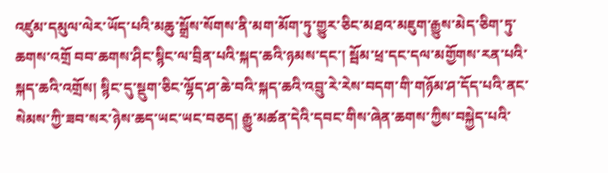འཛུམ་དམུལ་ལེར་ཡོད་པའི་མཆུ་སྒྲོས་སོགས་ནི་མག་མོག་ཏུ་གྱུར་ཅིང་མཐའ་མཇུག་རྒྱུས་མེད་ཅིག་ཏུ་ཆགས་འགྲོ བབ་ཆགས་ཤིང་སྙིང་ལ་བྲིན་པའི་སྐད་ཆའི་ཉམས་དང་། སྦོམ་ཕྲ་དང་དལ་མགྱོགས་རན་པའི་སྐད་ཆའི་འགྲོས། སྙིང་དུ་སྡུག་ཅིང་ལྷོད་ཤ་ཆེ་བའི་སྐད་ཆའི་འབྲུ་རེ་རེས་བདག་གི་གཉོམ་ཤ་དོད་པའི་ནང་སེམས་ཀྱི་ཟབ་སར་ཉེས་ཆད་ཡང་ཡང་བཅད། རྒྱུ་མཚན་དེའི་དབང་གིས་ཞེན་ཆགས་ཀྱིས་བསྐྱེད་པའི་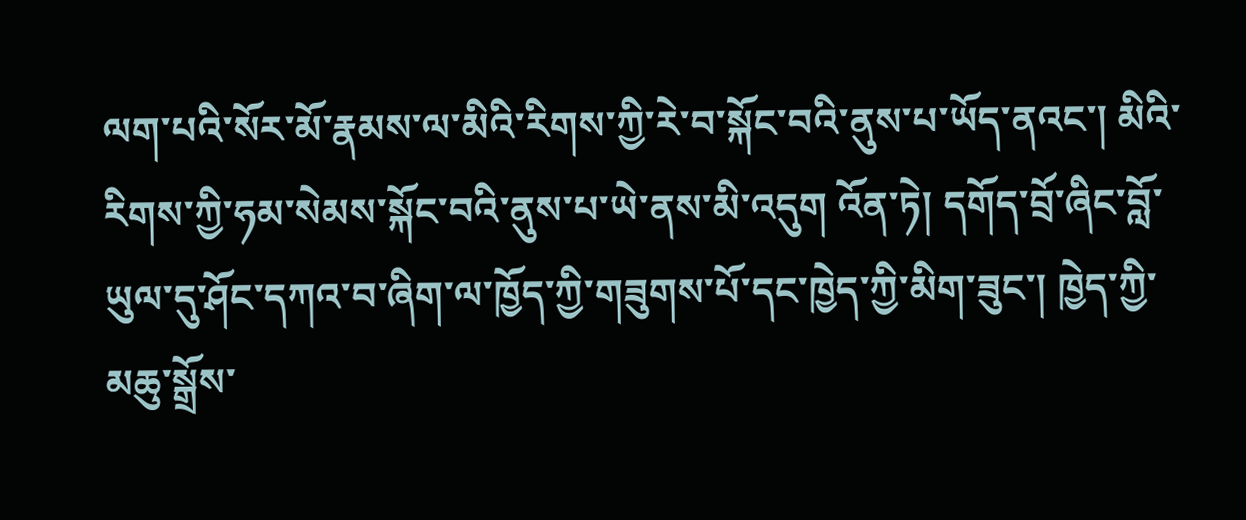ལག་པའི་སོར་མོ་རྣམས་ལ་མིའི་རིགས་ཀྱི་རེ་བ་སྐོང་བའི་ནུས་པ་ཡོད་ནའང་། མིའི་རིགས་ཀྱི་ཧམ་སེམས་སྐོང་བའི་ནུས་པ་ཡེ་ནས་མི་འདུག འོན་ཏེ། དགོད་བྲོ་ཞིང་བློ་ཡུལ་དུ་ཤོང་དཀའ་བ་ཞིག་ལ་ཁྱོད་ཀྱི་གཟུགས་པོ་དང་ཁྱེད་ཀྱི་མིག་ཟུང་། ཁྱེད་ཀྱི་མཆུ་སྒྲོས་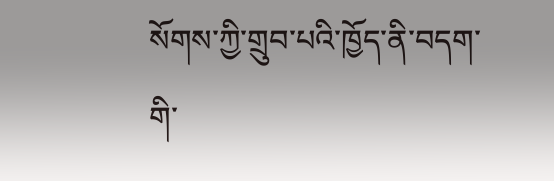སོགས་ཀྱི་གྲུབ་པའི་ཁྱོད་ནི་བདག་གི་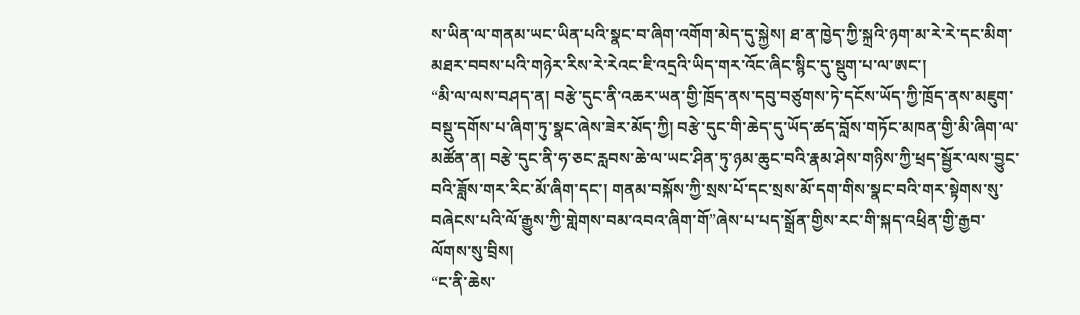ས་ཡིན་ལ་གནམ་ཡང་ཡིན་པའི་སྣང་བ་ཞིག་འགོག་མེད་དུ་སྐྱེས། ཐ་ན་ཁྱེད་ཀྱི་སྐྲའི་ཉག་མ་རེ་རེ་དང་མིག་མཐར་བབས་པའི་གཉེར་རིས་རེ་རེའང་ཇི་འདྲའི་ཡིད་གར་འོང་ཞིང་སྙིང་དུ་སྡུག་པ་ལ་ཨང་།
“མི་ལ་ལས་བཤད་ན། བརྩེ་དུང་ནི་འཆར་ཡན་གྱི་ཁྲོད་ནས་དབུ་བཙུགས་ཏེ་དངོས་ཡོད་ཀྱི་ཁྲོད་ནས་མཇུག་བསྡུ་དགོས་པ་ཞིག་ཏུ་སྣང་ཞེས་ཟེར་མོད་ཀྱི། བརྩེ་དུང་གི་ཆེད་དུ་ཡོད་ཚད་བློས་གཏོང་མཁན་གྱི་མི་ཞིག་ལ་མཚོན་ན། བརྩེ་དུང་ནི་ཧ་ཅང་རླབས་ཆེ་ལ་ཡང་ཤིན་ཏུ་ཉམ་ཆུང་བའི་རྣམ་ཤེས་གཉིས་ཀྱི་ཕྲད་སྦྱོར་ལས་བྱུང་བའི་ཟློས་གར་རིང་མོ་ཞིག་དང་། གནམ་བསྐོས་ཀྱི་སྲས་པོ་དང་སྲས་མོ་དག་གིས་སྣང་བའི་གར་སྟེགས་སུ་བཞེངས་པའི་ལོ་རྒྱུས་ཀྱི་གླེགས་བམ་འབའ་ཞིག་གོ”ཞེས་པ་པད་སྒྲོན་གྱིས་རང་གི་སྐད་འཕྲིན་གྱི་རྒྱབ་ལོགས་སུ་བྲིས།
“ང་ནི་ཆེས་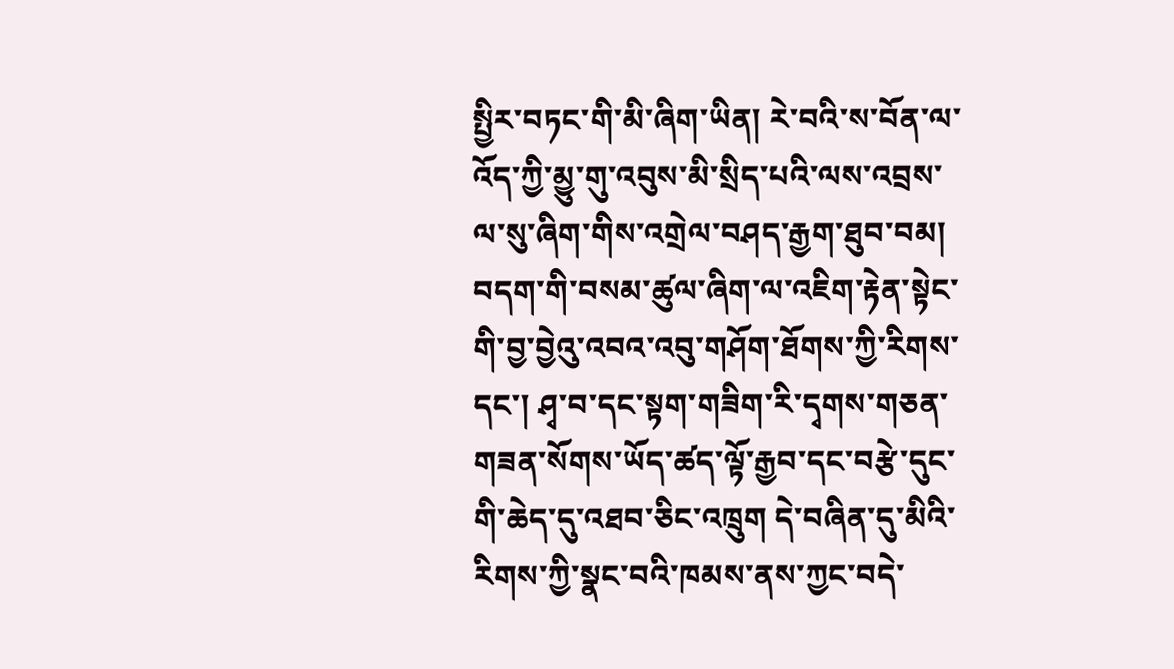སྤྱིར་བཏང་གི་མི་ཞིག་ཡིན། རེ་བའི་ས་བོན་ལ་འོད་ཀྱི་མྱུ་གུ་འབུས་མི་སྲིད་པའི་ལས་འབྲས་ལ་སུ་ཞིག་གིས་འགྲེལ་བཤད་རྒྱག་ཐུབ་བམ། བདག་གི་བསམ་ཚུལ་ཞིག་ལ་འཇིག་རྟེན་སྟེང་གི་བྱ་བྱེའུ་འབའ་འབུ་གཤོག་ཐོགས་ཀྱི་རིགས་དང་། ཤྭ་བ་དང་སྟག་གཟིག་རི་དྭགས་གཅན་གཟན་སོགས་ཡོད་ཚད་ལྟོ་རྒྱབ་དང་བརྩེ་དུང་གི་ཆེད་དུ་འཐབ་ཅིང་འཁྲུག དེ་བཞིན་དུ་མིའི་རིགས་ཀྱི་སྣང་བའི་ཁམས་ནས་ཀྱང་བདེ་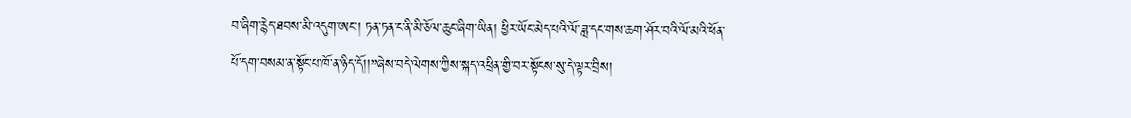བ་ཞིག་རྙེད་ཐབས་མི་འདུག་ཨང་། ཏན་ཏན་ང་ནི་མི་ཅོལ་ཆུང་ཞིག་ཡིན། ཕྱིར་ཡོང་མེད་པའི་ལོ་ཟླ་དང་གས་ཆག་ཤོར་བའི་ལོ་མའི་ཕོན་པོ་དག་བསམ་ན་སྟོང་པ་ཁོ་ན་ཉིད་དོ།།”ཞེས་བདེ་ལེགས་ཀྱིས་སྐད་འཕྲིན་གྱི་བར་སྟོངས་སུ་དེ་ལྟར་བྲིས།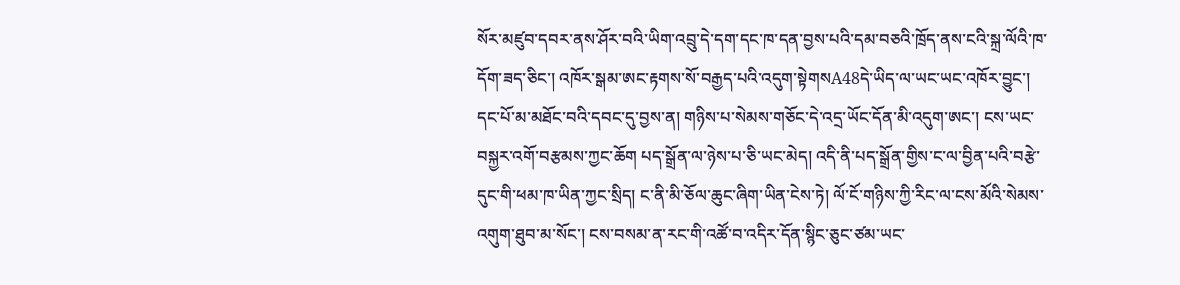སོར་མཛུབ་དབར་ནས་ཤོར་བའི་ཡིག་འབྲུ་དེ་དག་དང་ཁ་དན་བྱས་པའི་དམ་བཅའི་ཁྲོད་ནས་ངའི་སྐྲ་ལོའི་ཁ་དོག་ཟད་ཅིང་། འཁོར་སྒམ་ཨང་རྟགས་སོ་བརྒྱད་པའི་འདུག་སྟེགསA48དེ་ཡིད་ལ་ཡང་ཡང་འཁོར་བྱུང་། དང་པོ་མ་མཐོང་བའི་དབང་དུ་བྱས་ན། གཉིས་པ་སེམས་གཅོང་དེ་འདྲ་ཡོང་དོན་མི་འདུག་ཨང་། ངས་ཡང་བསྐྱར་འགོ་བརྩམས་ཀྱང་ཆོག པད་སྒྲོན་ལ་ཉེས་པ་ཅི་ཡང་མེད། འདི་ནི་པད་སྒྲོན་གྱིས་ང་ལ་བྱིན་པའི་བརྩེ་དུང་གི་ཕམ་ཁ་ཡིན་ཀྱང་སྲིད། ང་ནི་མི་ཅོལ་ཆུང་ཞིག་ཡིན་ངེས་ཏེ། ལོ་ངོ་གཉིས་ཀྱི་རིང་ལ་ངས་མོའི་སེམས་འགུག་ཐུབ་མ་སོང་། ངས་བསམ་ན་རང་གི་འཚོ་བ་འདིར་དོན་སྙིང་ཅུང་ཙམ་ཡང་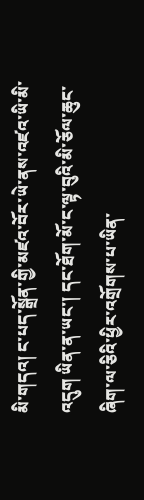མི་གདའ། ང་པད་སྒྲོན་གྱི་མཛའ་བོར་ཡེ་ནས་འཛའ་ཡི་མི་འདུག ཡིན་ན་ཡང་། དང་ཐོག་མོ་ང་ལྟ་བུའི་མི་ཅོལ་ཆུང་ཞིག་ལ་ཅིའི་ཕྱིར་འགྲོགས་པ་ཡིན་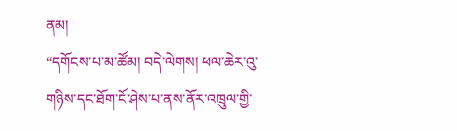ནམ།
“དགོངས་པ་མ་ཚོམ། བདེ་ལེགས། ཕལ་ཆེར་འུ་གཉིས་དང་ཐོག་ངོ་ཤེས་པ་ནས་ནོར་འཁྲུལ་གྱི་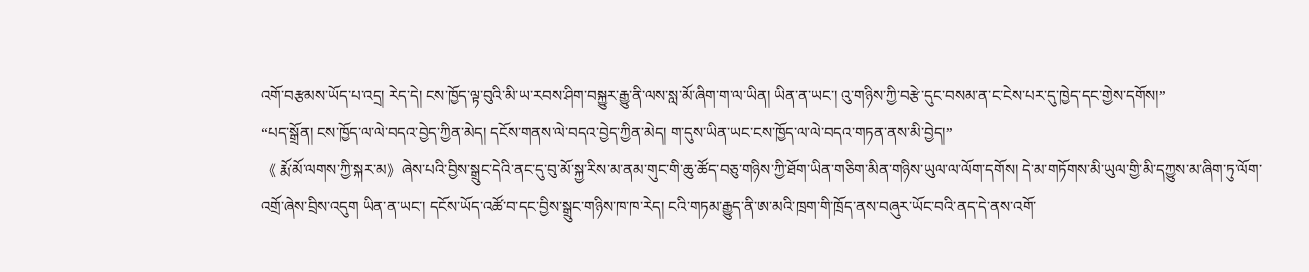འགོ་བརྩམས་ཡོད་པ་འདྲ། རེད་དེ། ངས་ཁྱོད་ལྟ་བུའི་མི་ཡ་རབས་ཤིག་བསྐྱུར་རྒྱུ་ནི་ལས་སླ་མོ་ཞིག་ག་ལ་ཡིན། ཡིན་ན་ཡང་། འུ་གཉིས་ཀྱི་བརྩེ་དུང་བསམ་ན་ང་ངེས་པར་དུ་ཁྱེད་དང་གྱེས་དགོས།”
“པད་སྒྲོན། ངས་ཁྱོད་ལ་ལེ་བདའ་བྱེད་ཀྱིན་མེད། དངོས་གནས་ལེ་བདའ་བྱེད་ཀྱིན་མེད། ག་དུས་ཡིན་ཡང་ངས་ཁྱོད་ལ་ལེ་བདའ་གཏན་ནས་མི་བྱེད།”
《 རྨོ་མོ་ལགས་ཀྱི་སྐར་མ》ཞེས་པའི་བྱིས་སྒྲུང་དེའི་ནང་དུ་བུ་མོ་སྐྱ་རིས་མ་ནམ་གུང་གི་ཆུ་ཚོད་བཅུ་གཉིས་ཀྱི་ཐོག་ཡིན་གཅིག་མིན་གཉིས་ཡུལ་ལ་ལོག་དགོས། དེ་མ་གཏོགས་མི་ཡུལ་གྱི་མི་དཀྱུས་མ་ཞིག་ཏུ་ལོག་འགྲོ་ཞེས་བྲིས་འདུག ཡིན་ན་ཡང་། དངོས་ཡོད་འཚོ་བ་དང་བྱིས་སྒྲུང་གཉིས་ཁ་ཁ་རེད། ངའི་གཏམ་རྒྱུད་ནི་ཨ་མའི་ཁྲག་གི་ཁྲོད་ནས་བཞུར་ཡོང་བའི་ནད་དེ་ནས་འགོ་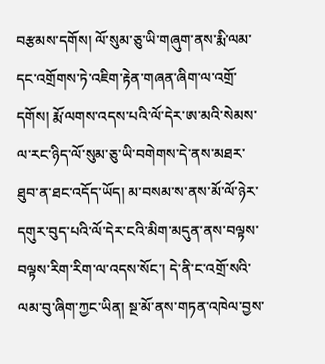བརྩམས་དགོས། ལོ་སུམ་ཅུ་ཡི་གཞུག་ནས་རྨི་ལམ་དང་འགྲོགས་ཏེ་འཇིག་རྟེན་གཞན་ཞིག་ལ་འགྲོ་དགོས། རྨོ་ལགས་འདས་པའི་ལོ་དེར་ཨ་མའི་སེམས་ལ་རང་ཉིད་ལོ་སུམ་ཅུ་ཡི་བགེགས་དེ་ནས་མཐར་ཐུབ་ན་ཐང་འདོད་ཡོད། མ་བསམ་ས་ནས་མོ་ལོ་ཉེར་དགུར་བུད་པའི་ལོ་དེར་ངའི་མིག་མདུན་ནས་བལྟས་བལྟས་རིག་རིག་ལ་འདས་སོང་། དེ་ནི་ང་འགྲོ་སའི་ལམ་བུ་ཞིག་ཀྱང་ཡིན། སྔ་མོ་ནས་གཏན་འཁེལ་བྱས་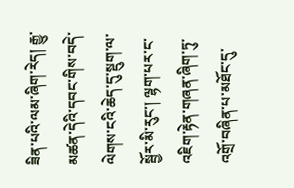ཟིན་པའི་ལམ་ཞིག་རེད། རྒྱུ་མཚན་དེའི་དབང་གིས་བདེ་ལེགས་ངའི་ཆེད་དུ་སྡུག་ལ་སྦྱོར་མི་རུང་། ལྷག་པར་ང་འཇིག་རྟེན་གཞན་ཞིག་ཏུ་འགྲོ་བཞིན་པ་མཐོང་དུ་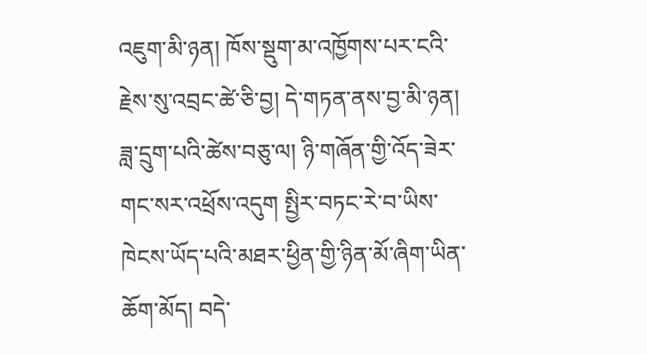འཇུག་མི་ཉན། ཁོས་སྡུག་མ་འཁྱོགས་པར་ངའི་རྗེས་སུ་འབྲང་ཚེ་ཅི་བྱ། དེ་གཏན་ནས་བྱ་མི་ཉན།
ཟླ་དྲུག་པའི་ཚེས་བཅུ་ལ། ཉི་གཞོན་གྱི་འོད་ཟེར་གང་སར་འཕྲོས་འདུག སྤྱིར་བཏང་རེ་བ་ཡིས་ཁེངས་ཡོད་པའི་མཐར་ཕྱིན་གྱི་ཉིན་མོ་ཞིག་ཡིན་ཆོག་མོད། བདེ་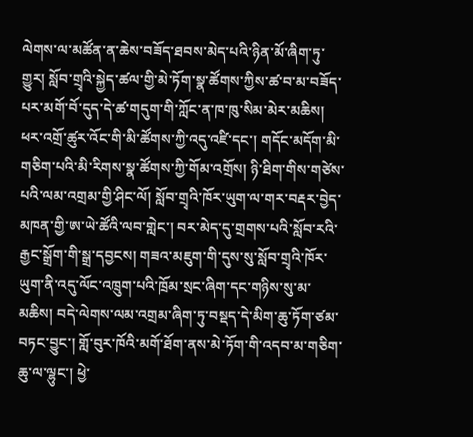ལེགས་ལ་མཚོན་ན་ཆེས་བཟོད་ཐབས་མེད་པའི་ཉིན་མོ་ཞིག་ཏུ་གྱུར། སློབ་གྲྭའི་སྐྱེད་ཚལ་གྱི་མེ་ཏོག་སྣ་ཚོགས་ཀྱིས་ཚ་བ་མ་བཟོད་པར་མགོ་བོ་དུད་དེ་ཚ་གདུག་གི་ཀློང་ན་ཁ་ཁུ་སིམ་མེར་མཆིས། ཕར་འགྲོ་ཚུར་འོང་གི་མི་ཚོགས་ཀྱི་འདུ་འཛི་དང་། གདོང་མདོག་མི་གཅིག་པའི་མི་རིགས་སྣ་ཚོགས་ཀྱི་གོམ་འགྲོས། ཉི་ཐིག་གིས་གཙེས་པའི་ལམ་འགྲམ་གྱི་ཤིང་ལོ། སློབ་གྲྭའི་ཁོར་ཡུག་ལ་གར་བརྡར་བྱེད་མཁན་གྱི་ཨ་ཡེ་ཚོའི་ལབ་གླེང་། བར་མེད་དུ་གྲགས་པའི་སློབ་རའི་རྒྱང་སྒྲོག་གི་སྒྲ་དབྱངས། གཟའ་མཇུག་གི་དུས་སུ་སློབ་གྲྭའི་ཁོར་ཡུག་ནི་འདུ་ལོང་འཁྲུག་པའི་ཁྲོམ་སྲང་ཞིག་དང་གཉིས་སུ་མ་མཆིས། བདེ་ལེགས་ལམ་འགྲམ་ཞིག་ཏུ་བསྡད་དེ་མིག་ཆུ་ཏོག་ཙམ་བཏང་བྱུང་། གློ་བུར་ཁོའི་མགོ་ཐོག་ནས་མེ་ཏོག་གི་འདབ་མ་གཅིག་ཆུ་ལ་ལྷུང་། ཕྱེ་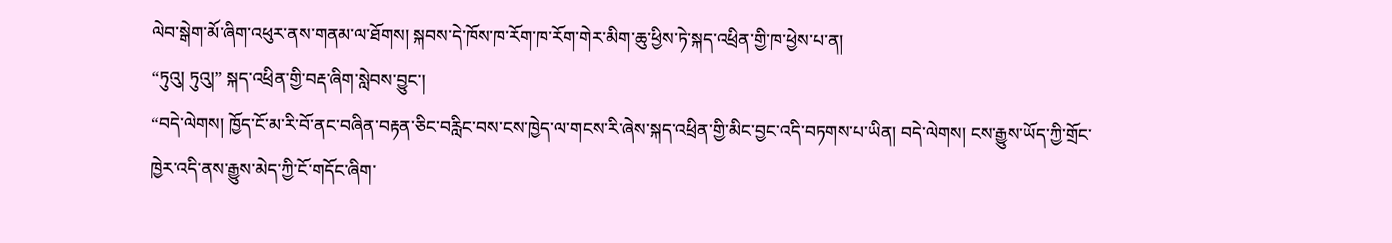ལེབ་སྒེག་མོ་ཞིག་འཕུར་ནས་གནམ་ལ་ཐོགས། སྐབས་དེ་ཁོས་ཁ་རོག་ཁ་རོག་གེར་མིག་ཆུ་ཕྱིས་ཏེ་སྐད་འཕྲིན་གྱི་ཁ་ཕྱེས་པ་ན།
“ཏུའུ། ཏུའུ།” སྐད་འཕྲིན་གྱི་བརྡ་ཞིག་སླེབས་བྱུང་།
“བདེ་ལེགས། ཁྱོད་ངོ་མ་རི་བོ་ནང་བཞིན་བརྟན་ཅིང་བརླིང་བས་ངས་ཁྱེད་ལ་གངས་རི་ཞེས་སྐད་འཕྲིན་གྱི་མིང་བྱང་འདི་བཏགས་པ་ཡིན། བདེ་ལེགས། ངས་རྒྱུས་ཡོད་ཀྱི་གྲོང་ཁྱེར་འདི་ནས་རྒྱུས་མེད་ཀྱི་ངོ་གདོང་ཞིག་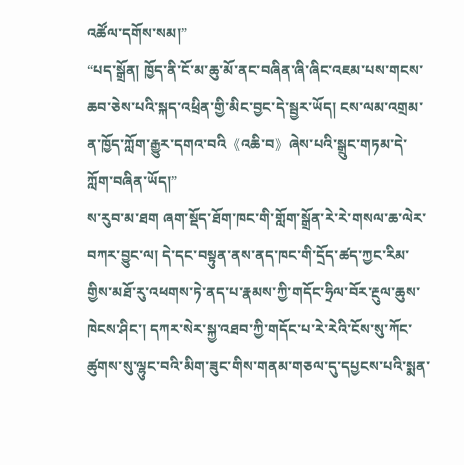འཚོལ་དགོས་སམ།”
“པད་སྒྲོན། ཁྱོད་ནི་ངོ་མ་ཆུ་མོ་ནང་བཞིན་ཞི་ཞིང་འཇམ་པས་གངས་ཆབ་ཅེས་པའི་སྐད་འཕྲིན་གྱི་མིང་བྱང་དེ་སྦྱར་ཡོད། ངས་ལམ་འགྲམ་ན་ཁྱོད་ཀློག་རྒྱུར་དགའ་བའི《འཆི་བ》ཞེས་པའི་སྒྲུང་གཏམ་དེ་ཀློག་བཞིན་ཡོད།”
ས་རུབ་མ་ཐག ཞག་སྡོད་ཐོག་ཁང་གི་གློག་སྒྲོན་རེ་རེ་གསལ་ཆ་ལེར་བཀར་བྱུང་ལ། དེ་དང་བསྟུན་ནས་ནད་ཁང་གི་དྲོད་ཚད་ཀྱང་རིམ་གྱིས་མཐོ་རུ་འཕགས་ཏེ་ནད་པ་རྣམས་ཀྱི་གདོང་ཧྲིལ་བོར་རྔུལ་ཆུས་ཁེངས་ཤིང་། དཀར་སེར་སྐྱ་འཐབ་ཀྱི་གདོང་པ་རེ་རེའི་ངོས་སུ་ཀོང་ཚུགས་སུ་ལྷུང་བའི་མིག་ཟུང་གིས་གནམ་གཅལ་དུ་དཔྱངས་པའི་སྨན་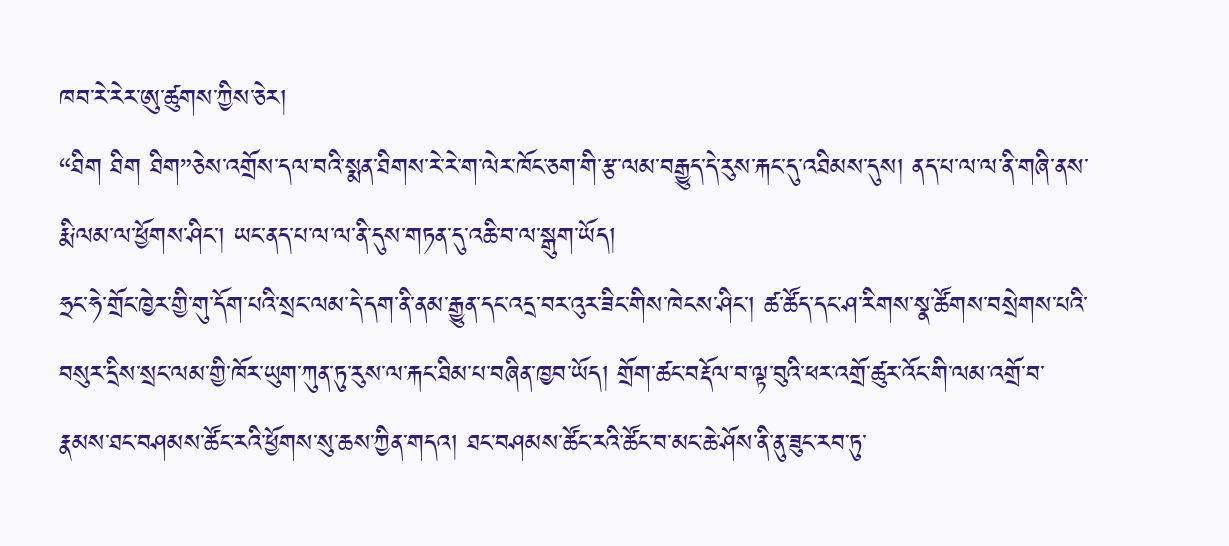ཁབ་རེ་རེར་ཨུ་ཚུགས་ཀྱིས་ཅེར།
“ཐིག ཐིག ཐིག”ཅེས་འགྲོས་དལ་བའི་སྨན་ཐིགས་རེ་རེ་ག་ལེར་ཁོང་ཅག་གི་རྩ་ལམ་བརྒྱུད་དེ་རུས་རྐང་དུ་འཐིམས་དུས། ནད་པ་ལ་ལ་ནི་གཞི་ནས་རྨི་ལམ་ལ་ཕྱོགས་ཤིང་། ཡང་ནད་པ་ལ་ལ་ནི་དུས་གཏན་དུ་འཆི་བ་ལ་སྒུག་ཡོད།
ཧྲང་ཧེ་གྲོང་ཁྱེར་གྱི་གུ་དོག་པའི་སྲང་ལམ་དེ་དག་ནི་ནམ་རྒྱུན་དང་འདྲ་བར་འུར་ཟིང་གིས་ཁེངས་ཤིང་། ཚ་ཚོད་དང་ཤ་རིགས་སྣ་ཚོགས་བསྲེགས་པའི་བསུར་དྲིས་སྲང་ལམ་གྱི་ཁོར་ཡུག་ཀུན་ཏུ་རུས་ལ་རྐང་ཐིམ་པ་བཞིན་ཁྱབ་ཡོད། གྲོག་ཚང་བརྡོལ་བ་ལྟ་བུའི་ཕར་འགྲོ་ཚུར་འོང་གི་ལམ་འགྲོ་བ་རྣམས་ཐང་བཤམས་ཚོང་རའི་ཕྱོགས་སུ་ཆས་ཀྱིན་གདའ། ཐང་བཤམས་ཚོང་རའི་ཚོང་བ་མང་ཆེ་ཤོས་ནི་ནུ་ཟུང་རབ་ཏུ་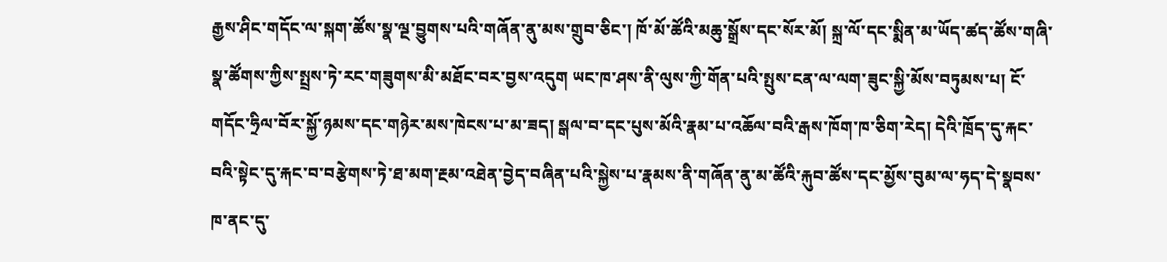རྒྱས་ཤིང་གདོང་ལ་སྐག་ཚོས་སྣ་ལྔ་བྱུགས་པའི་གཞོན་ནུ་མས་གྲུབ་ཅིང་། ཁོ་མོ་ཚོའི་མཆུ་སྒྲོས་དང་སོར་མོ། སྐྲ་ལོ་དང་སྨིན་མ་ཡོད་ཚད་ཚོས་གཞི་སྣ་ཚོགས་ཀྱིས་སྤྲས་ཏེ་རང་གཟུགས་མི་མཐོང་བར་བྱས་འདུག ཡང་ཁ་ཤས་ནི་ལུས་ཀྱི་གོན་པའི་སྤུས་ངན་ལ་ལག་ཟུང་སྐྱི་མོས་བཏུམས་པ། ངོ་གདོང་ཧྲིལ་བོར་སྐྱོ་ཉམས་དང་གཉེར་མས་ཁེངས་པ་མ་ཟད། སྒལ་བ་དང་པུས་མོའི་རྣམ་པ་འཆོལ་བའི་རྒས་ཁོག་ཁ་ཅིག་རེད། དེའི་ཁྲོད་དུ་རྐང་བའི་སྟེང་དུ་རྐང་བ་བརྩེགས་ཏེ་ཐ་མག་རྔམ་འཐེན་བྱེད་བཞིན་པའི་སྐྱེས་པ་རྣམས་ནི་གཞོན་ནུ་མ་ཚོའི་རྐུབ་ཚོས་དང་མྱོས་བུམ་ལ་ཧད་དེ་སྣབས་ཁ་ནང་དུ་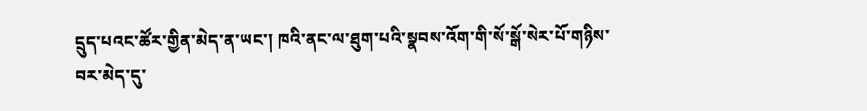དྲུད་པའང་ཚོར་གྱིན་མེད་ན་ཡང་། ཁའི་ནང་ལ་ཐུག་པའི་སྣབས་འོག་གི་སོ་སྒོ་སེར་པོ་གཉིས་བར་མེད་དུ་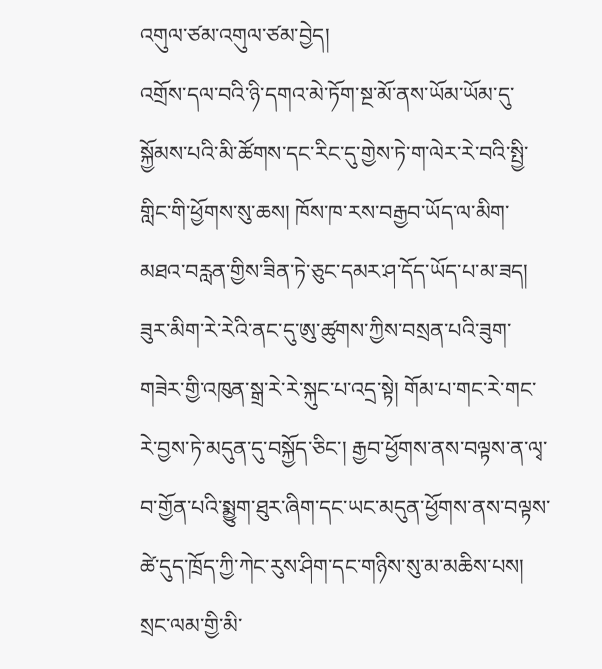འགུལ་ཙམ་འགུལ་ཙམ་བྱེད།
འགྲོས་དལ་བའི་ཉི་དགའ་མེ་ཏོག་སྔ་མོ་ནས་ཡོམ་ཡོམ་དུ་སྐྱོམས་པའི་མི་ཚོགས་དང་རིང་དུ་གྱེས་ཏེ་ག་ལེར་རེ་བའི་སྤྱི་གླིང་གི་ཕྱོགས་སུ་ཆས། ཁོས་ཁ་རས་བརྒྱབ་ཡོད་ལ་མིག་མཐའ་བརླན་གྱིས་ཟིན་ཏེ་ཅུང་དམར་ཤ་དོད་ཡོད་པ་མ་ཟད། ཟུར་མིག་རེ་རེའི་ནང་དུ་ཨུ་ཚུགས་ཀྱིས་བསྲན་པའི་ཟུག་གཟེར་གྱི་འཁུན་སྒྲ་རེ་རེ་སྐུང་པ་འདྲ་སྟེ། གོམ་པ་གང་རེ་གང་རེ་བྱས་ཏེ་མདུན་དུ་བསྐྱོད་ཅིང་། རྒྱབ་ཕྱོགས་ནས་བལྟས་ན་ལྭ་བ་གྱོན་པའི་སྨྱུག་ཐུར་ཞིག་དང་ཡང་མདུན་ཕྱོགས་ནས་བལྟས་ཚེ་དུད་ཁྲོད་ཀྱི་ཀེང་རུས་ཤིག་དང་གཉིས་སུ་མ་མཆིས་པས། སྲང་ལམ་གྱི་མི་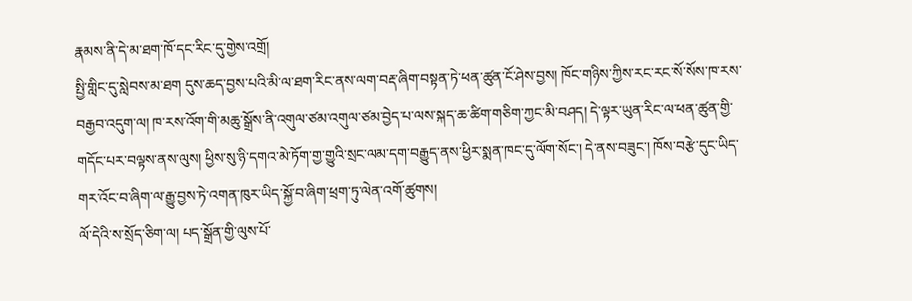རྣམས་ནི་དེ་མ་ཐག་ཁོ་དང་རིང་དུ་གྱེས་འགྲོ།
སྤྱི་གླིང་དུ་སླེབས་མ་ཐག དུས་ཆད་བྱས་པའི་མི་ལ་ཐག་རིང་ནས་ལག་བརྡ་ཞིག་བསྟན་ཏེ་ཕན་ཚུན་ངོ་ཤེས་བྱས། ཁོང་གཉིས་ཀྱིས་རང་རང་སོ་སོས་ཁ་རས་བརྒྱབ་འདུག་ལ། ཁ་རས་འོག་གི་མཆུ་སྒྲོས་ནི་འགུལ་ཙམ་འགུལ་ཙམ་བྱེད་པ་ལས་སྐད་ཆ་ཚིག་གཅིག་ཀྱང་མི་བཤད། དེ་ལྟར་ཡུན་རིང་ལ་ཕན་ཚུན་གྱི་གདོང་པར་བལྟས་ནས་ལུས། ཕྱིས་སུ་ཉི་དགའ་མེ་ཏོག་གྱ་གྱུའི་སྲང་ལམ་དག་བརྒྱུད་ནས་ཕྱིར་སྨན་ཁང་དུ་ལོག་སོང་། དེ་ནས་བཟུང་། ཁོས་བརྩེ་དུང་ཡིད་གར་འོང་བ་ཞིག་ལ་རྒྱུ་བྱས་ཏེ་འགན་ཁུར་ཡིད་སྐྱོ་བ་ཞིག་ཕྲག་ཏུ་ལེན་འགོ་ཚུགས།
ལོ་དེའི་ས་སྲོད་ཅིག་ལ། པད་སྒྲོན་གྱི་ལུས་པོ་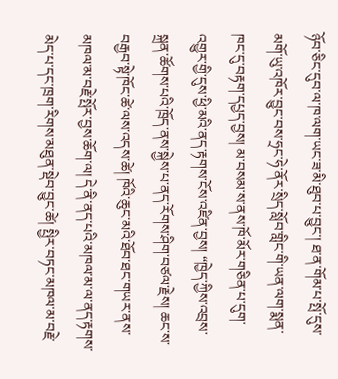ཉོབ་ཅིང་དུབ་ལ་ཁ་ལག་ཡང་ཟ་མི་ཐུབ་པ་བྱུང་། ཐ་ན་གོམ་པ་སྤོ་དུས་མགོ་ཡུ་འཁོར་བྱུང་བས་ཧྲང་ཧེ་ནོར་སྲིད་སློབ་གླིང་གི་ཡན་ལག་སྨན་ཁང་དུ་བརྟག་དཔྱད་བྱས། མ་བསམ་ས་ནས་ཁོ་མོར་གཅིན་པ་དུག་འགྱུར་གྱི་དུས་ཕྱི་མའི་ནད་རྟགས་ངོས་འཛིན་བྱས། “ཁྱེད་ཀྱིས་འབྲས་སྐྲན་ཚོགས་པའི་ཁྲོད་ནས་སྐྱེས་པ་ནད་རོགས་ཤིག་བཙལ་རྗེས། ཆང་ས་བརྒྱབ་སྟེ་ཁོང་ཚེ་ལས་འདས་ཚེ། ཁོའི་ཆུང་མའི་ཐོབ་ཐང་གཡར་ནས་མཁལ་མ་བརྗེ་སྤོར་བྱས་ཆོག་ལ། དེ་ནི་ནད་པའི་མཁལ་མ་ལ་ནད་རྟགས་མེད་པ་དང་ཁྲག་རིགས་མཐུན་སྡེབ་བྱུང་ཚེ། སྤྱིར་བཏང་མཁལ་མ་བརྗེ་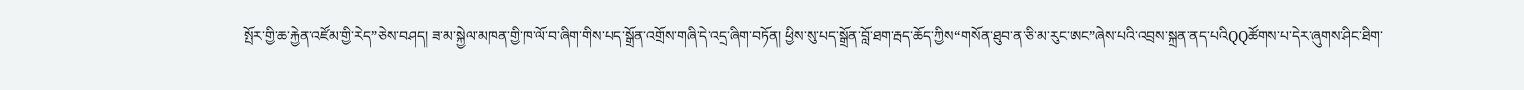སྤོར་གྱི་ཆ་རྐྱེན་འཛོམ་གྱི་རེད”ཅེས་བཤད། ཟ་མ་སྐྱེལ་མཁན་གྱི་ཁ་ལོ་བ་ཞིག་གིས་པད་སྒྲོན་འགྲོས་གཞི་དེ་འདྲ་ཞིག་བཏོན། ཕྱིས་སུ་པད་སྒྲོན་བློ་ཐག་རྦད་ཆོད་ཀྱིས“གསོན་ཐུབ་ན་ཅི་མ་རུང་ཨང”ཞེས་པའི་འབྲས་སྐྲན་ནད་པའིQQཚོགས་པ་དེར་ཞུགས་ཤིང་ཐིག་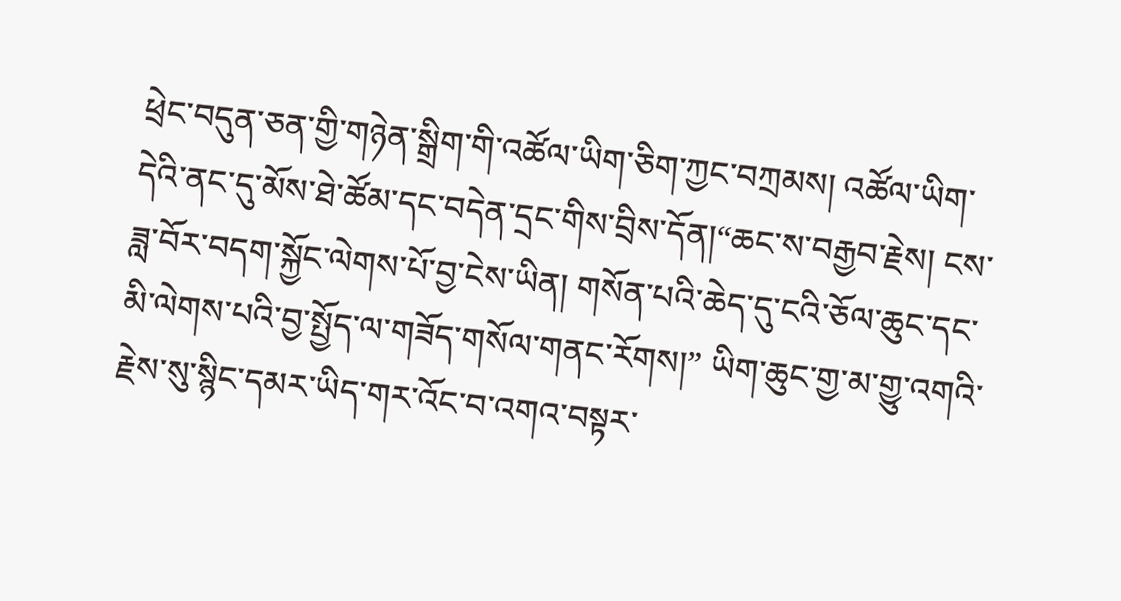ཕྲེང་བདུན་ཅན་གྱི་གཉེན་སྒྲིག་གི་འཚོལ་ཡིག་ཅིག་ཀྱང་བཀྲམས། འཚོལ་ཡིག་དེའི་ནང་དུ་མོས་ཐེ་ཚོམ་དང་བདེན་དྲང་གིས་བྲིས་དོན།“ཆང་ས་བརྒྱབ་རྗེས། ངས་ཟླ་བོར་བདག་སྐྱོང་ལེགས་པོ་བྱ་ངེས་ཡིན། གསོན་པའི་ཆེད་དུ་ངའི་ཅོལ་ཆུང་དང་མི་ལེགས་པའི་བྱ་སྤྱོད་ལ་གཟོད་གསོལ་གནང་རོགས།” ཡིག་ཆུང་གྱ་མ་གྱུ་འགའི་རྗེས་སུ་སྙིང་དམར་ཡིད་གར་འོང་བ་འགའ་བསྟར་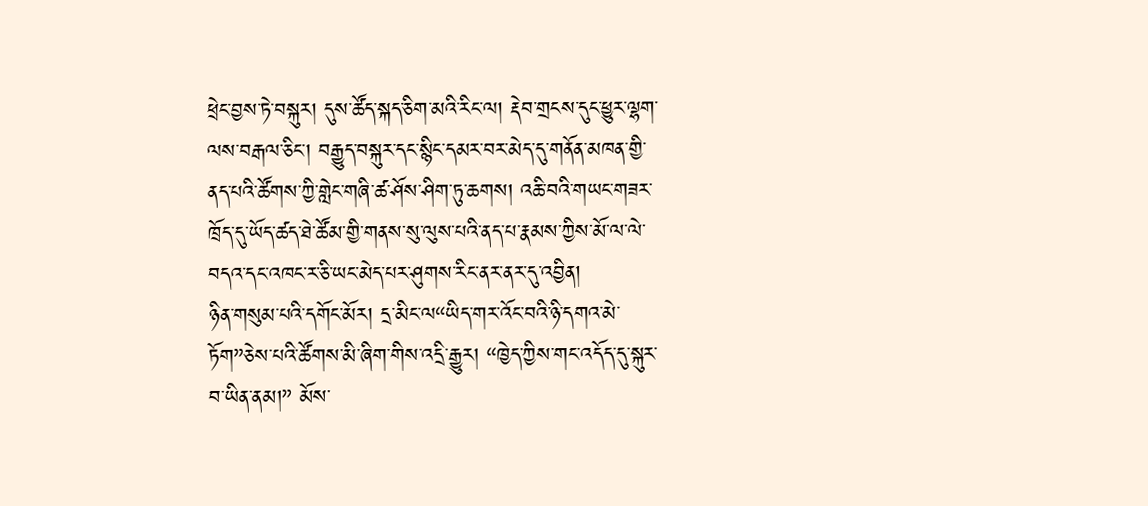ཕྲེང་བྱས་ཏེ་བསྐུར། དུས་ཚོད་སྐད་ཅིག་མའི་རིང་ལ། རྡེབ་གྲངས་དུང་ཕྱུར་ལྷག་ལས་བརྒལ་ཅིང་། བརྒྱུད་བསྐུར་དང་སྙིང་དམར་བར་མེད་དུ་གནོན་མཁན་གྱི་ནད་པའི་ཚོགས་ཀྱི་གླེང་གཞི་ཚ་ཤོས་ཤིག་ཏུ་ཆགས། འཆི་བའི་གཡང་གཟར་ཁྲོད་དུ་ཡོད་ཚད་ཐེ་ཚོམ་གྱི་གནས་སུ་ལུས་པའི་ནད་པ་རྣམས་ཀྱིས་མོ་ལ་ལེ་བདའ་དང་འཁང་ར་ཅི་ཡང་མེད་པར་ཤུགས་རིང་ནར་ནར་དུ་འབྱིན།
ཉིན་གསུམ་པའི་དགོང་མོར། དྲ་མིང་ལ“ཡིད་གར་འོང་བའི་ཉི་དགའ་མེ་ཏོག”ཅེས་པའི་ཚོགས་མི་ཞིག་གིས་འདྲི་རྒྱུར། “ཁྱེད་ཀྱིས་གང་འདོད་དུ་སྐུར་བ་ཡིན་ནམ།” མོས་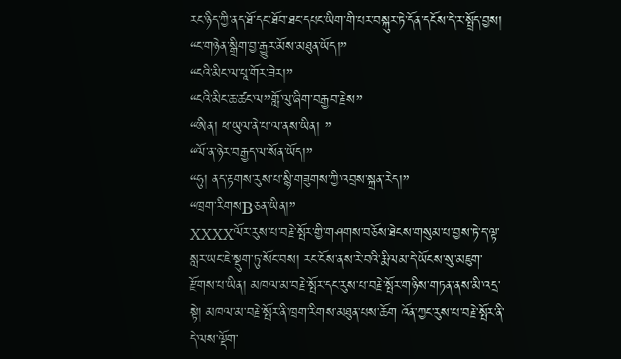རང་ཉིད་ཀྱི་ནད་ཐོ་དང་ཐོབ་ཐང་དཔང་ཡིག་གི་པར་བསྐུར་ཏེ་དོན་དངོས་དེ་ར་སྤྲོད་བྱས།
“ང་གཉེན་སྒྲིག་བྱ་རྒྱུར་མོས་མཐུན་ཡོད།”
“ངའི་མིང་ལ་པཱ་གོར་ཟེར།”
“ངའི་མིང་ཆ་ཚང་ལ”གློ་ལུ་ཞིག་བརྒྱབ་རྗེས”
“ཨིན། ཕ་ཡུལ་ནེ་པ་ལ་ནས་ཡིན། ”
“ལོ་ན་ཉེར་བརྒྱད་ལ་སོན་ཡོད།”
“ཧུ། ནད་རྟགས་རུས་པ་སྙི་གཟུགས་ཀྱི་འབྲས་སྐྲན་རེད།”
“ཁྲག་རིགསBཅན་ཡིན།”
XXXXལོར་རུས་པ་བརྗེ་སྤོར་གྱི་གཤགས་བཅོས་ཐེངས་གསུམ་པ་བྱས་ཏེ་ད་ལྟ་སླར་ཡང་ཇེ་སྡུག་ཏུ་སོང་བས། རང་ངོས་ནས་རེ་བའི་རྨི་ལམ་དེ་ཡོངས་སུ་མཇུག་རྫོགས་པ་ཡིན། མཁལ་མ་བརྗེ་སྤོར་དང་རུས་པ་བརྗེ་སྤོར་གཉིས་གཏན་ནས་མི་འདྲ་སྟེ། མཁལ་མ་བརྗེ་སྤོར་ནི་ཁྲག་རིགས་མཐུན་པས་ཆོག འོན་ཀྱང་རུས་པ་བརྗེ་སྤོར་ནི་དེ་ལས་ལྡོག་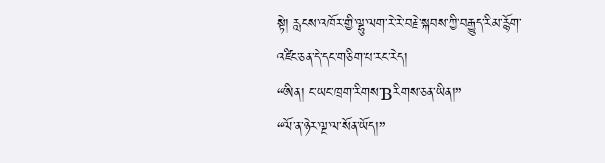སྟེ། རླངས་འཁོར་གྱི་ལྷུ་ལག་རེ་རེ་བརྗེ་སྐབས་ཀྱི་བརྒྱུད་རིམ་རྙོག་འཛིང་ཅན་དེ་དང་གཅིག་པ་རང་རེད།
“ཨིན། ང་ཡང་ཁྲག་རིགས་Bརིགས་ཅན་ཡིན།”
“ལོ་ན་ཉེར་ལྔ་ལ་སོན་ཡོད།”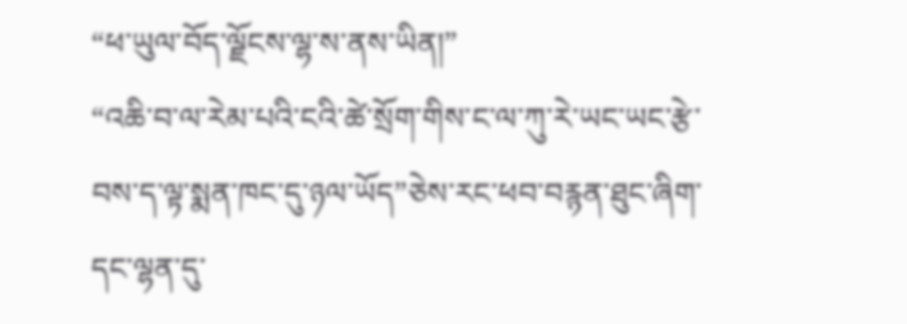“ཕ་ཡུལ་བོད་ལྗོངས་ལྷ་ས་ནས་ཡིན།”
“འཆི་བ་ལ་རེམ་པའི་ངའི་ཚེ་སྲོག་གིས་ང་ལ་ཀུ་རེ་ཡང་ཡང་རྩེ་བས་ད་ལྟ་སྨན་ཁང་དུ་ཉལ་ཡོད”ཅེས་རང་ཕབ་བརྙན་ཐུང་ཞིག་དང་ལྷན་དུ་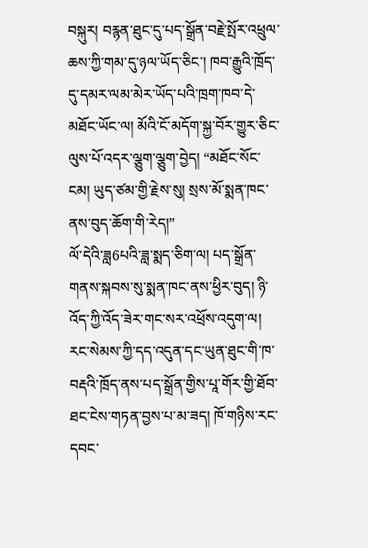བསྐུར། བརྙན་ཐུང་དུ་པད་སྒྲོན་བརྗེ་སྤོར་འཕྲུལ་ཆས་ཀྱི་གམ་དུ་ཉལ་ཡོད་ཅིང་། ཁབ་རྒྱུའི་ཁྲོད་དུ་དམར་ལམ་མེར་ཡོད་པའི་ཁྲག་ཁབ་དེ་མཐོང་ཡོང་ལ། མོའི་ངོ་མདོག་སྐྱ་བོར་གྱུར་ཅིང་ལུས་པོ་འདར་ལྕུག་ལྕུག་བྱེད། “མཐོང་སོང་ངམ། ཡུད་ཙམ་གྱི་རྗེས་སུ། སྲས་མོ་སྨན་ཁང་ནས་བུད་ཆོག་གི་རེད།”
ལོ་དེའི་ཟླ6པའི་ཟླ་སྨད་ཅིག་ལ། པད་སྒྲོན་གནས་སྐབས་སུ་སྨན་ཁང་ནས་ཕྱིར་བུད། ཉི་འོད་ཀྱི་འོད་ཟེར་གང་སར་འཕྲོས་འདུག་ལ། རང་སེམས་ཀྱི་དད་འདུན་དང་ཡུན་ཐུང་གི་ཁ་བརྡའི་ཁྲོད་ནས་པད་སྒྲོན་གྱིས་པཱ་གོར་གྱི་ཐོབ་ཐང་ངེས་གཏན་བྱས་པ་མ་ཟད། ཁོ་གཉིས་རང་དབང་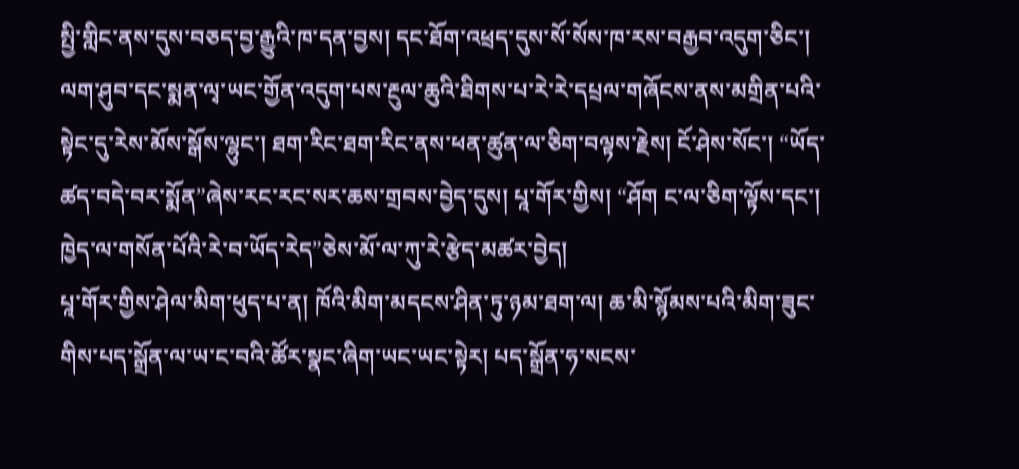སྤྱི་གླིང་ནས་དུས་བཅད་བྱ་རྒྱུའི་ཁ་དན་བྱས། དང་ཐོག་འཕྲད་དུས་སོ་སོས་ཁ་རས་བརྒྱབ་འདུག་ཅིང་། ལག་ཤུབ་དང་སྨན་ལྭ་ཡང་གྱོན་འདུག་པས་རྔུལ་ཆུའི་ཐིགས་པ་རེ་རེ་དཔྲལ་གཞོངས་ནས་མགྲིན་པའི་སྟེང་དུ་རེས་མོས་སྒོས་ལྷུང་། ཐག་རིང་ཐག་རིང་ནས་ཕན་ཚུན་ལ་ཅིག་བལྟས་རྗེས། ངོ་ཤེས་སོང་། “ཡོད་ཚད་བདེ་བར་སྨོན”ཞེས་རང་རང་སར་ཆས་གྲབས་བྱེད་དུས། པཱ་གོར་གྱིས། “ཤོག ང་ལ་ཅིག་ལྟོས་དང་། ཁྱེད་ལ་གསོན་པོའི་རེ་བ་ཡོད་རེད”ཅེས་མོ་ལ་ཀུ་རེ་རྩེད་མཚར་བྱེད།
པཱ་གོར་གྱིས་ཤེལ་མིག་ཕུད་པ་ན། ཁོའི་མིག་མདངས་ཤིན་ཏུ་ཉམ་ཐག་ལ། ཆ་མི་སྙོམས་པའི་མིག་ཟུང་གིས་པད་སྒྲོན་ལ་ཡ་ང་བའི་ཚོར་སྣང་ཞིག་ཡང་ཡང་སྟེར། པད་སྒྲོན་ཧ་སངས་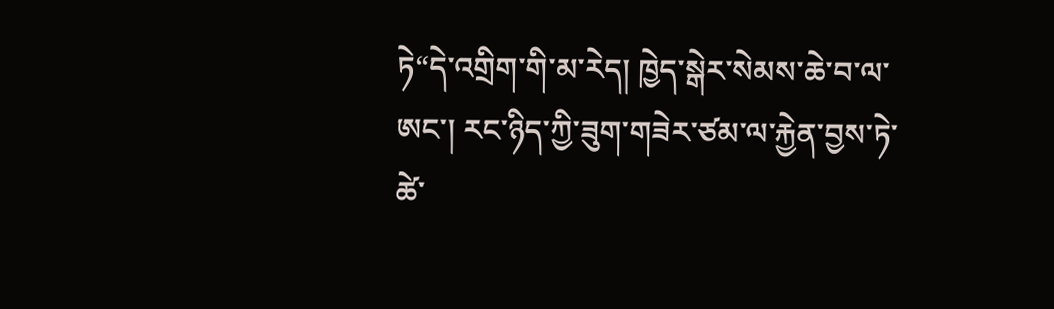ཏེ“དེ་འགྲིག་གི་མ་རེད། ཁྱེད་སྒེར་སེམས་ཆེ་བ་ལ་ཨང་། རང་ཉིད་ཀྱི་ཟུག་གཟེར་ཙམ་ལ་རྐྱེན་བྱས་ཏེ་ཚེ་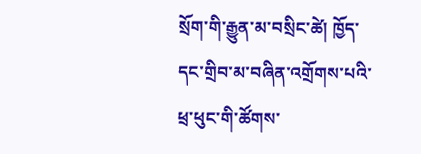སྲོག་གི་རྒྱུན་མ་བསྲིང་ཚེ། ཁྱོད་དང་གྲིབ་མ་བཞིན་འགྲོགས་པའི་ཕྲ་ཕུང་གི་ཚོགས་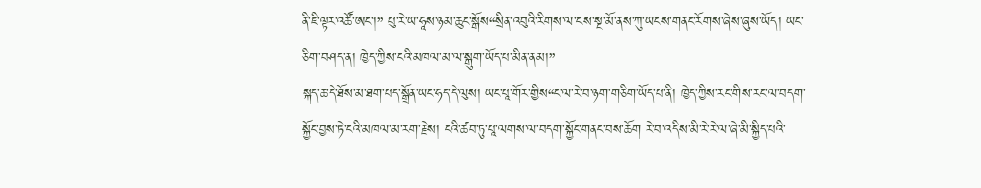ནི་ཇི་ལྟར་འཚོ་ཨང་།” པུ་རེ་ཡ་ཧཱས་ཉམ་ཆུང་སྒོས“སྲིན་འབུའི་རིགས་ལ་ངས་སྔ་མོ་ནས་ཀུ་ཡངས་གནང་རོགས་ཞེས་ཞུས་ཡོད། ཡང་ཅིག་བཤད་ན། ཁྱེད་ཀྱིས་ངའི་མཁལ་མ་ལ་སྒུག་ཡོད་པ་མིན་ནམ།”
སྐད་ཆ་དེ་ཐོས་མ་ཐག་པད་སྒྲོན་ཡང་ཧད་དེ་ལུས། ཡང་པཱ་གོར་གྱིས“ང་ལ་རེ་བ་ཉག་གཅིག་ཡོད་པ་ནི། ཁྱེད་ཀྱིས་རང་གིས་རང་ལ་བདག་སྐྱོང་བྱས་ཏེ་ངའི་མཁལ་མ་རག་རྗེས། ངའི་ཚབ་ཏུ་པཱ་ལགས་ལ་བདག་སྐྱོང་གནང་བས་ཆོག རེ་བ་འདིས་མི་རེ་རེ་ལ་ཞེ་མི་སྐྱིད་པའི་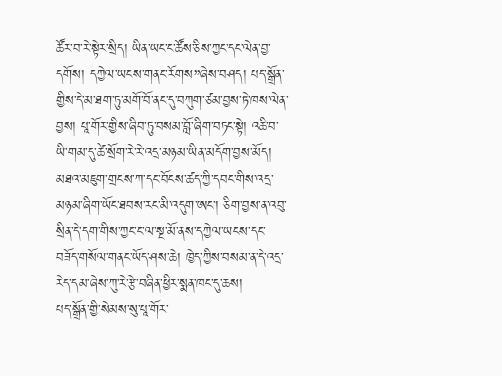ཚོར་བ་རེ་སྟེར་སྲིད། ཡིན་ཡང་ང་ཚོས་ཅིས་ཀྱང་དང་ལེན་བྱ་དགོས། དཀྱེལ་ཡངས་གནང་རོགས”ཞེས་བཤད། པད་སྒྲོན་གྱིས་དེ་མ་ཐག་ཏུ་མགོ་བོ་ནང་དུ་བཀུག་ཙམ་བྱས་ཏེ་ཁས་ལེན་བྱས། པཱ་གོར་གྱིས་ཞིབ་ཏུ་བསམ་བློ་ཞིག་བཏང་སྟེ། འཆི་བ་ཡི་གམ་དུ་ཚེ་སྲོག་རེ་རེ་འདྲ་མཉམ་ཡིན་མདོག་བྱས་མོད། མཐའ་མཇུག་གྲངས་ཀ་དང་བོངས་ཚད་ཀྱི་དབང་གིས་འདྲ་མཉམ་ཞིག་ཡོང་ཐབས་རང་མི་འདུག་ཨང་། ཅིག་བྱས་ན་འབུ་སྲིན་དེ་དག་གིས་ཀྱང་ང་ལ་སྔ་མོ་ནས་དཀྱེལ་ཡངས་དང་བཟོད་གསོལ་གནང་ཡོད་ཤས་ཆེ། ཁྱེད་ཀྱིས་བསམ་ན་དེ་འདྲ་རེད་དམ་ཞེས་ཀུ་རེ་རྩེ་བཞིན་ཕྱིར་སྨན་ཁང་དུ་ཆས།
པད་སྒྲོན་གྱི་སེམས་སུ་པཱ་གོར་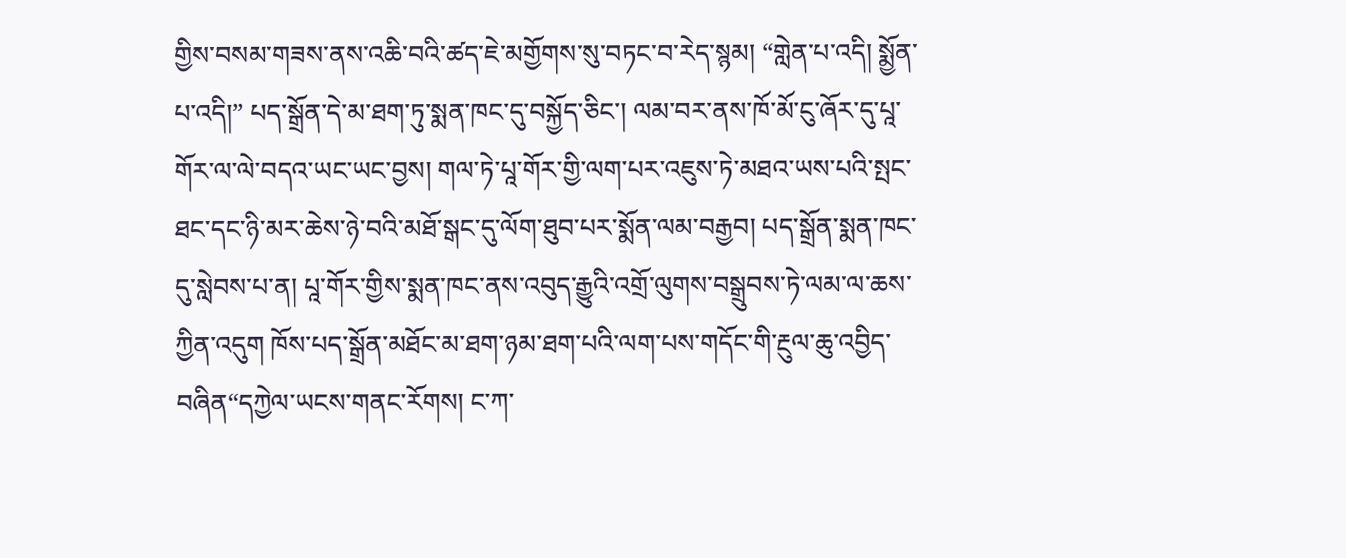གྱིས་བསམ་གཟས་ནས་འཆི་བའི་ཚད་ཇེ་མགྱོགས་སུ་བཏང་བ་རེད་སྙམ། “གླེན་པ་འདི། སྨྱོན་པ་འདི།” པད་སྒྲོན་དེ་མ་ཐག་ཏུ་སྨན་ཁང་དུ་བསྐྱོད་ཅིང་། ལམ་བར་ནས་ཁོ་མོ་ངུ་ཞོར་དུ་པཱ་གོར་ལ་ལེ་བདའ་ཡང་ཡང་བྱས། གལ་ཏེ་པཱ་གོར་གྱི་ལག་པར་འཇུས་ཏེ་མཐའ་ཡས་པའི་སྤང་ཐང་དང་ཉི་མར་ཆེས་ཉེ་བའི་མཐོ་སྒང་དུ་ལོག་ཐུབ་པར་སྨོན་ལམ་བརྒྱབ། པད་སྒྲོན་སྨན་ཁང་དུ་སླེབས་པ་ན། པཱ་གོར་གྱིས་སྨན་ཁང་ནས་འབུད་རྒྱུའི་འགྲོ་ལུགས་བསྒྲུབས་ཏེ་ལམ་ལ་ཆས་ཀྱིན་འདུག ཁོས་པད་སྒྲོན་མཐོང་མ་ཐག་ཉམ་ཐག་པའི་ལག་པས་གདོང་གི་རྔུལ་ཆུ་འབྱིད་བཞིན“དཀྱེལ་ཡངས་གནང་རོགས། ང་ཀ་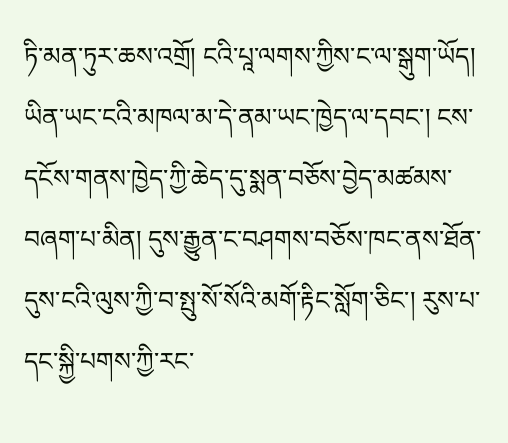ཏི་མན་ཏུར་ཆས་འགྲོ། ངའི་པཱ་ལགས་ཀྱིས་ང་ལ་སྒུག་ཡོད། ཡིན་ཡང་ངའི་མཁལ་མ་དེ་ནམ་ཡང་ཁྱེད་ལ་དབང་། ངས་དངོས་གནས་ཁྱེད་ཀྱི་ཆེད་དུ་སྨན་བཅོས་བྱེད་མཚམས་བཞག་པ་མིན། དུས་རྒྱུན་ང་བཤགས་བཅོས་ཁང་ནས་ཐོན་དུས་ངའི་ལུས་ཀྱི་བ་སྤུ་སོ་སོའི་མགོ་རྟིང་སློག་ཅིང་། རུས་པ་དང་སྐྱི་པགས་ཀྱི་རང་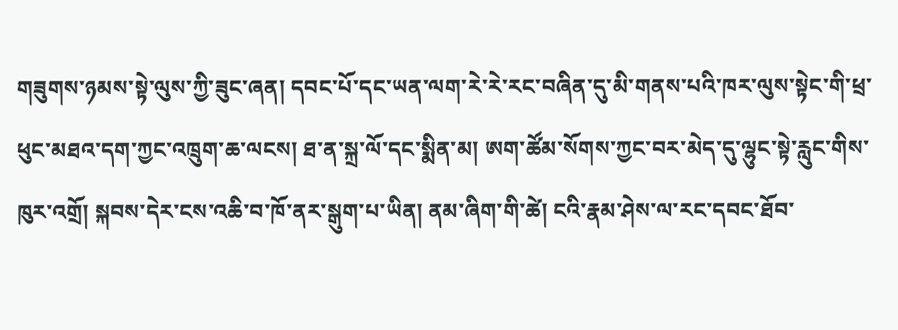གཟུགས་ཉམས་སྟེ་ལུས་ཀྱི་ཟུང་ཞན། དབང་པོ་དང་ཡན་ལག་རེ་རེ་རང་བཞིན་དུ་མི་གནས་པའི་ཁར་ལུས་སྟེང་གི་ཕྲ་ཕུང་མཐའ་དག་ཀྱང་འཁྲུག་ཆ་ལངས། ཐ་ན་སྐྲ་ལོ་དང་སྨིན་མ། ཨག་ཚོམ་སོགས་ཀྱང་བར་མེད་དུ་ལྷུང་སྟེ་རླུང་གིས་ཁུར་འགྲོ། སྐབས་དེར་ངས་འཆི་བ་ཁོ་ནར་སྒུག་པ་ཡིན། ནམ་ཞིག་གི་ཚེ། ངའི་རྣམ་ཤེས་ལ་རང་དབང་ཐོབ་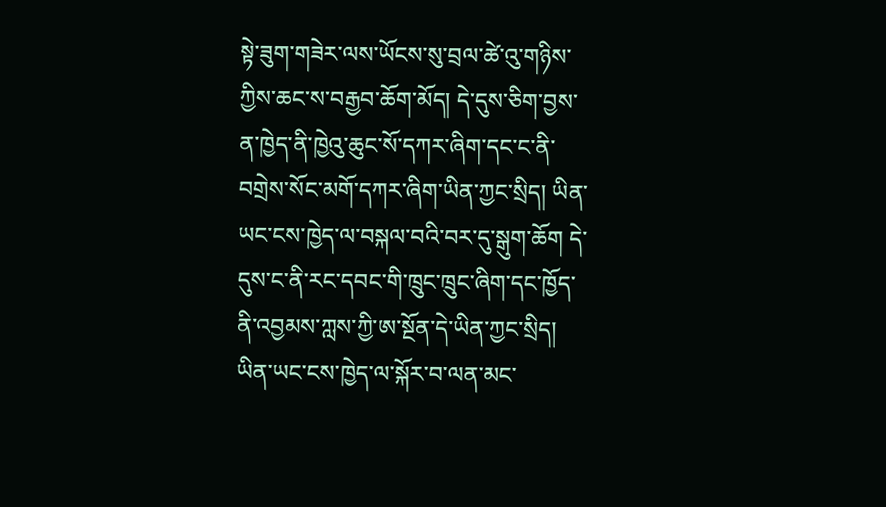སྟེ་ཟུག་གཟེར་ལས་ཡོངས་སུ་བྲལ་ཚེ་འུ་གཉིས་ཀྱིས་ཆང་ས་བརྒྱབ་ཆོག་མོད། དེ་དུས་ཅིག་བྱས་ན་ཁྱེད་ནི་ཁྱེའུ་ཆུང་སོ་དཀར་ཞིག་དང་ང་ནི་བགྲེས་སོང་མགོ་དཀར་ཞིག་ཡིན་ཀྱང་སྲིད། ཡིན་ཡང་ངས་ཁྱེད་ལ་བསྐལ་བའི་བར་དུ་སྒུག་ཆོག དེ་དུས་ང་ནི་རང་དབང་གི་ཁྲུང་ཁྲུང་ཞིག་དང་ཁྱོད་ནི་འབྱམས་ཀླས་ཀྱི་ཨ་སྔོན་དེ་ཡིན་ཀྱང་སྲིད། ཡིན་ཡང་ངས་ཁྱེད་ལ་སྐོར་བ་ལན་མང་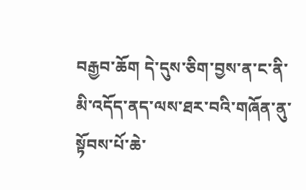བརྒྱབ་ཆོག དེ་དུས་ཅིག་བྱས་ན་ང་ནི་མི་འདོད་ནད་ལས་ཐར་བའི་གཞོན་ནུ་སྟོབས་པོ་ཆེ་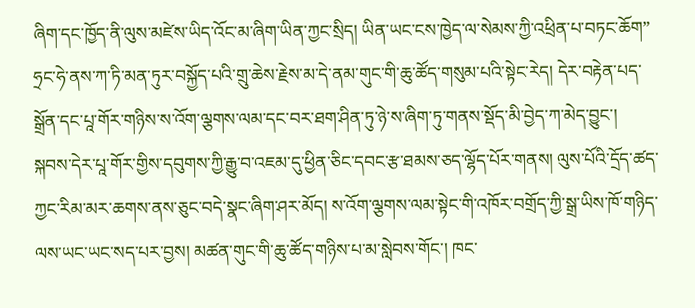ཞིག་དང་ཁྱོད་ནི་ལུས་མཛེས་ཡིད་འོང་མ་ཞིག་ཡིན་ཀྱང་སྲིད། ཡིན་ཡང་ངས་ཁྱེད་ལ་སེམས་ཀྱི་འཕྲིན་པ་བཏང་ཆོག”
ཧྲང་ཧེ་ནས་ཀ་ཏི་མན་ཏུར་བསྐྱོད་པའི་གྲུ་ཆེས་རྗེས་མ་དེ་ནམ་གུང་གི་ཆུ་ཚོད་གསུམ་པའི་སྟེང་རེད། དེར་བརྟེན་པད་སྒྲོན་དང་པཱ་གོར་གཉིས་ས་འོག་ལྕགས་ལམ་དང་བར་ཐག་ཤིན་ཏུ་ཉེ་ས་ཞིག་ཏུ་གནས་སྡོད་མི་བྱེད་ཀ་མེད་བྱུང་། སྐབས་དེར་པཱ་གོར་གྱིས་དབུགས་ཀྱི་རྒྱུ་བ་འཇམ་དུ་ཕྱིན་ཅིང་དབང་རྩ་ཐམས་ཅད་ལྷོད་པོར་གནས། ལུས་པོའི་དྲོད་ཚད་ཀྱང་རིམ་མར་ཆགས་ནས་ཅུང་བདེ་སྣང་ཞིག་ཤར་མོད། ས་འོག་ལྕགས་ལམ་སྟེང་གི་འཁོར་བགྲོད་ཀྱི་སྒྲ་ཡིས་ཁོ་གཉིད་ལས་ཡང་ཡང་སད་པར་བྱས། མཚན་གུང་གི་ཆུ་ཚོད་གཉིས་པ་མ་སླེབས་གོང་། ཁང་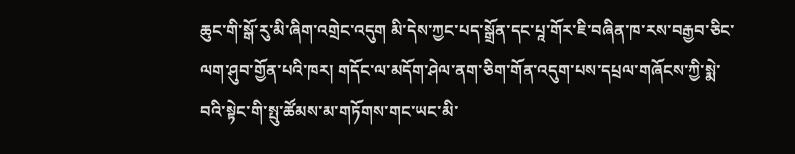ཆུང་གི་སྒོ་རུ་མི་ཞིག་འགྲེང་འདུག མི་དེས་ཀྱང་པད་སྒྲོན་དང་པཱ་གོར་ཇི་བཞིན་ཁ་རས་བརྒྱབ་ཅིང་ལག་ཤུབ་གྱོན་པའི་ཁར། གདོང་ལ་མདོག་ཤེལ་ནག་ཅིག་གོན་འདུག་པས་དཔྲལ་གཞོངས་ཀྱི་སྨེ་བའི་སྟེང་གི་སྤུ་ཚོམས་མ་གཏོགས་གང་ཡང་མི་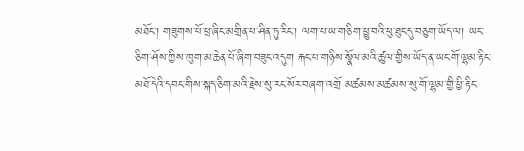མཐོང་། གཟུགས་པོ་ཕྲ་ཞིང་མགྲིན་པ་ཤིན་ཏུ་རིང་། ལག་པ་ཡ་གཅིག་ཕྱུ་བའི་ཕུ་ཐུང་དུ་བཅུག་ཡོད་ལ། ཡང་ཅིག་ཤོས་ཀྱིས་ཁུག་མ་ཆེན་པོ་ཞིག་བཟུང་འདུག རྐང་པ་གཉིས་སྣོལ་མའི་ཚུལ་གྱིས་ཡོད་ན་ཡང་གོ་ལྷམ་རྟིང་མཐོ་དེའི་དབང་གིས་སྐད་ཅིག་མའི་རྗེས་སུ་རང་སོར་བཞག་འགྲོ མཚམས་མཚམས་སུ་གོ་ལྷམ་གྱི་ཕྱི་རྟིང་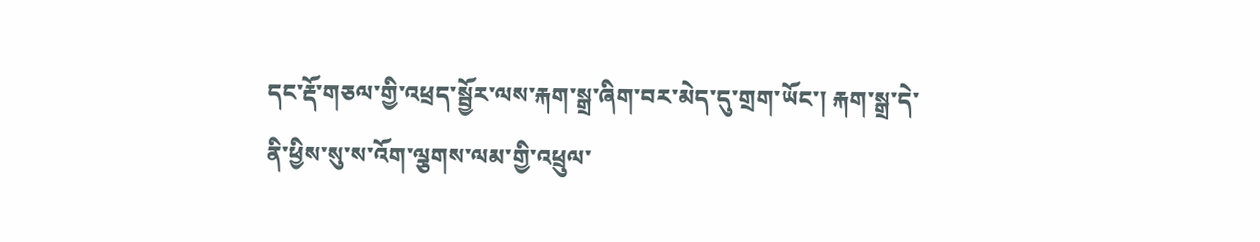དང་རྡོ་གཅལ་གྱི་འཕྲད་སྦྱོར་ལས་རྐག་སྒྲ་ཞིག་བར་མེད་དུ་གྲག་ཡོང་། རྐག་སྒྲ་དེ་ནི་ཕྱིས་སུ་ས་འོག་ལྕགས་ལམ་གྱི་འཕྲུལ་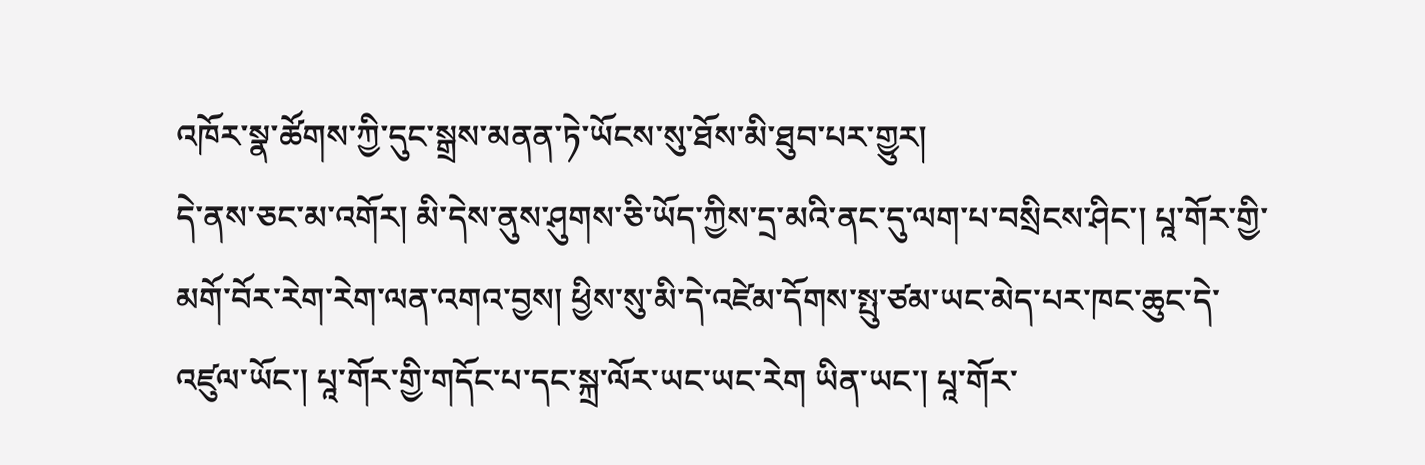འཁོར་སྣ་ཚོགས་ཀྱི་དུང་སྒྲས་མནན་ཏེ་ཡོངས་སུ་ཐོས་མི་ཐུབ་པར་གྱུར།
དེ་ནས་ཅང་མ་འགོར། མི་དེས་ནུས་ཤུགས་ཅི་ཡོད་ཀྱིས་དྲ་མའི་ནང་དུ་ལག་པ་བསྲིངས་ཤིང་། པཱ་གོར་གྱི་མགོ་བོར་རེག་རེག་ལན་འགའ་བྱས། ཕྱིས་སུ་མི་དེ་འཛེམ་དོགས་སྤུ་ཙམ་ཡང་མེད་པར་ཁང་ཆུང་དེ་འཛུལ་ཡོང་། པཱ་གོར་གྱི་གདོང་པ་དང་སྐྲ་ལོར་ཡང་ཡང་རེག ཡིན་ཡང་། པཱ་གོར་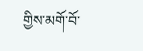གྱིས་མགོ་བོ་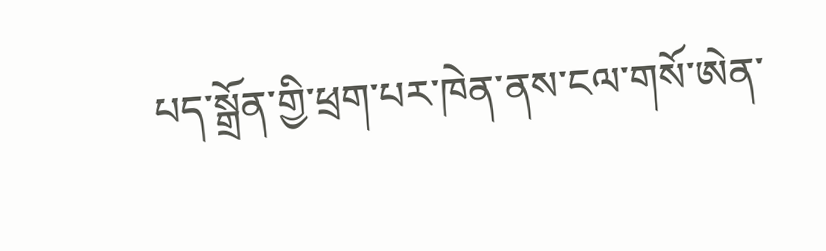པད་སྒྲོན་གྱི་ཕྲག་པར་ཁེན་ནས་ངལ་གསོ་ཨེན་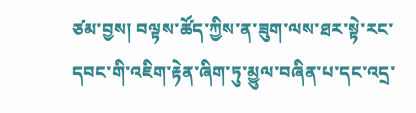ཙམ་བྱས། བལྟས་ཚོད་ཀྱིས་ན་ཟུག་ལས་ཐར་སྟེ་རང་དབང་གི་འཇིག་རྟེན་ཞིག་ཏུ་མྱུལ་བཞིན་པ་དང་འདྲ་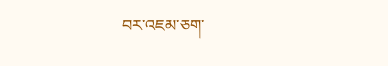བར་འཇམ་ཅག་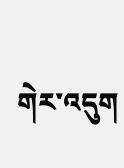གེར་འདུག